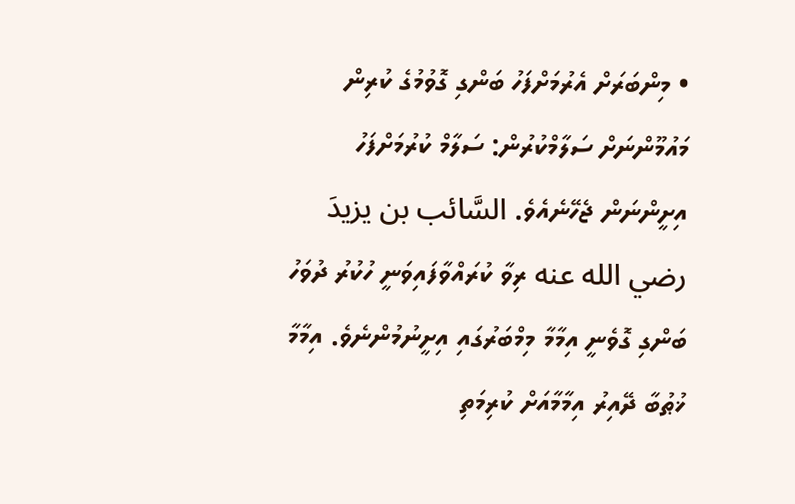• މިންބަރަށް އެރުމަށްފަހު ބަންގި ގޮވުމުގެ ކުރިން މައުމޫންނަށް ސަލާމްކުރުން: ސަލާމް ކުރުމަށްފަހު އިށީންނަން ޖެހޭނެއެވެ. السَّائب بن يزيدَ رضي الله عنه ރިވާ ކުރައްވާފައިވަނީ ހުކުރު ދުވަހު ބަންގި ގޮވެނީ އިމާމާ މިމްބަރުގައި އިށީނުމުންނެވެ. އިމާމާ ޚުޠުބާ ދޭއިރު އިމާމާއަށް ކުރިމަތި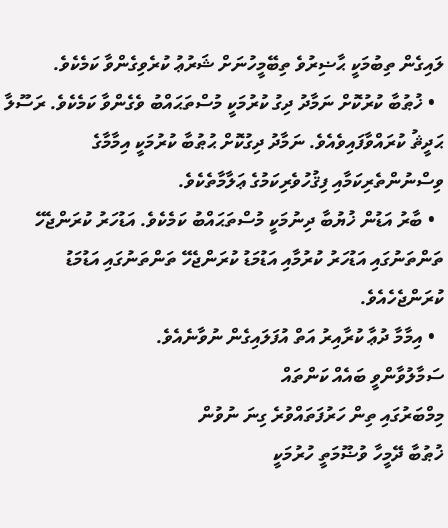ލައިގެން ތިބުމަކީ ޙާޟިރުވެ ތިބޭމީހުނަށް ޝަރުޢު ކުރެވިގެންވާ ކަމެކެވެ.
  • ޚުޠުބާ ކުރުކޮށް ނަމާދު ދިގު ކުރުމަކީ މުސްތަޙައްބު ވެގެންވާ ކަމެކެވެ. ރަސޫލާ ޙަދީޘު ކުރައްވާފައިވެއެވެ. ނަމާދު ދިގުކޮށް ޙުޠުބާ ކުރުމަކީ އިމާމާގެ ވިސްނުންތެރިކަމާއި ފިޤުހުވެރިކަމުގެ ޢަލާމާތެކެވެ.
  • ބާރު އަޑުން ޚުޔުބާ ދިނުމަކީ މުސްތަޙައްބު ކަމެކެވެ. އަޑުހަރު ކުރަންޖެހޭ ތަންތަނުގައި އަޑުހަރު ކުރުމާއި އަޑުމަޑު ކުރަންޖެހޭ ތަންތަނުގައި އަޑުމަޑު ކުރަންޖެހެއެވެ.
  • އިމާމާ ދުޢާ ކުރާއިރު އަތް އުފަލައިގެން ނުވާނެއެވެ.
ސަމާލުވާންވީ ބައެއް ކަންތައް
މިމްބަރުގައި ތިން ހަރުފަތައްވުރެ ގިނަ ނުވުން
ޚުޠުބާ ދޭމީހާ ވުޟޫމަތީ ހުރުމަކީ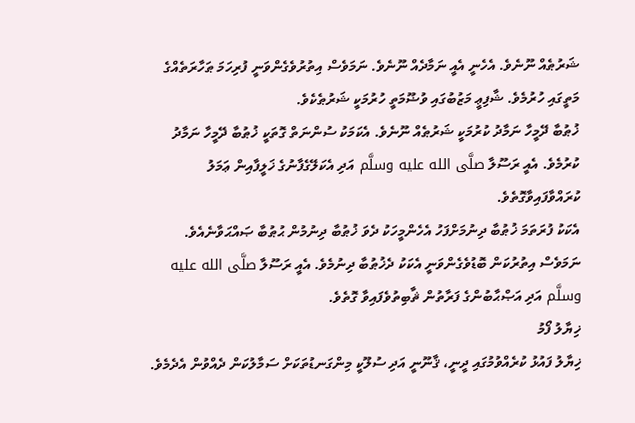ޝަރުޠެއް ނޫނެވެ. އެހެނީ އެއީ ނަމާދެއް ނޫނެވެ. ނަމަވެސް އިތުރުވެގެންވަނީ ފުރިހަމަ ޠަހާރަތެއްގެ މަތީގައި ހުރުމެވެ. ޝާފިޢީ މަޒުބުގައި ވުޟޫމަތީ ހުރުމަކީ ޝަރުޠެކެވެ.
ޚުޠުބާ ދޭމީހާ ނަމާދު ކުރުމަކީ ޝަރުޠެއް ނޫނެވެ. އެކަމަކު ސުންނަތް ގޮތަކީ ޚުޠުބާ ދޭމީހާ ނަމާދު ކުރުމެވެ. އެއީ ރަސޫލާ صلَّى الله عليه وسلَّم އަދި އެކަލޭގެފާނުގެ ޚަލީފާއިން ޢަމަލު ކުރައްވާފައިވާގޮތެވެ.
އެކަކު ފުރަތަމަ ޚުޠުބާ ދިނުމަށްފަހު އެހެންމީހަކު ދެވަ ޚުޠުބާ ދިނުމުން ޙުޠުބާ ޞައްޙަވާނެއެވެ. ނަމަވެސް އިތުރުކަން ބޮޑުވެގެންވަނީ އެކަކު ދެޚުޠުބާ ދިނުމެވެ. އެއީ ރަސޫލާ صلَّى الله عليه وسلَّم އަދި އަޞްޙާބުންގެ ފަރާތުން ޘާބިތުވެފައިވާ ގޮތެވެ.
ޚިޔާލު ފޯމު
ޚިޔާލު ފައުޅު ކުރެއްވުމުގައި ދީނީ، ޤާނޫނީ އަދި ސުލޫކީ މިންގަނޑުތަކަށް ސަމާލުކަން ދެއްވުން އެދެމެވެ.